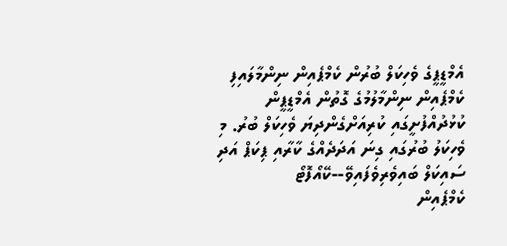އެމްޑީޕީގެ ވެހިކަލް ބުރުން ކެމްޕެއިން ނިންމާލައިފި
ކެމްޕެއިން ނިންމާލުމުގެ ގޮތުން އެމްޑީޕީން ކުޅުދުއްފުށީގައި ކުރިއަށްގެންދިޔަ ވެހިކަލް ބުރު. މި ވެހިކަލު ބުރުގައި ގިނަ އަދަދެއްގެ ކާރާއި ޕިކަޕް އަދި ސައިކަލް ބައިވެރިވެފައިވޭ--ކޭއޯފޮޓޯ
ކެމްޕެއިން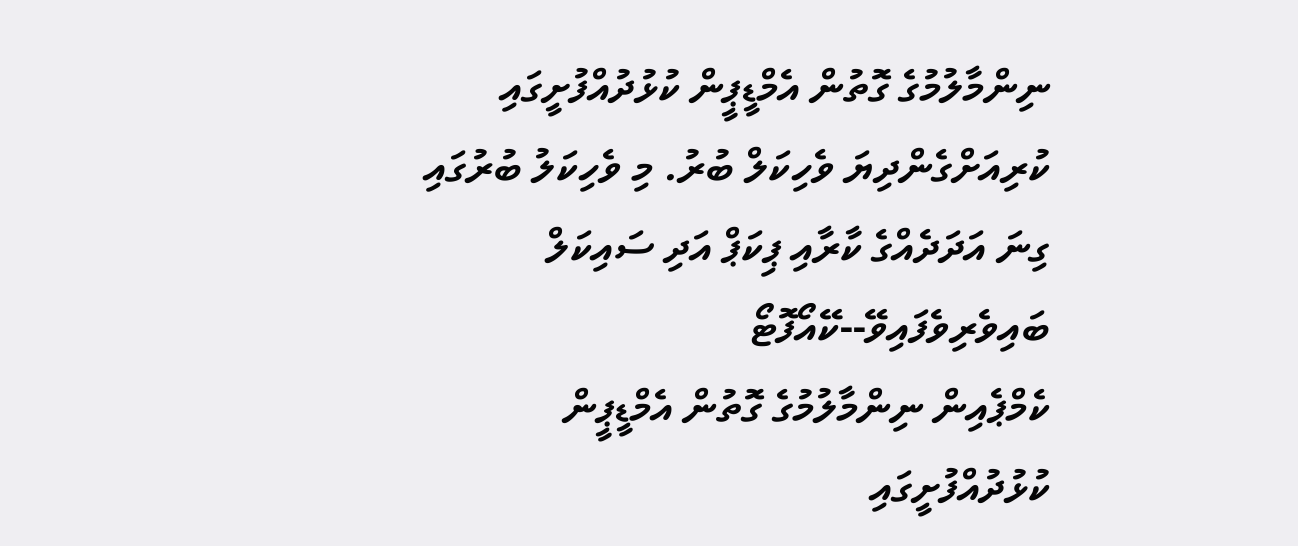ނިންމާލުމުގެ ގޮތުން އެމްޑީޕީން ކުޅުދުއްފުށީގައި ކުރިއަށްގެންދިޔަ ވެހިކަލް ބުރު. މި ވެހިކަލު ބުރުގައި ގިނަ އަދަދެއްގެ ކާރާއި ޕިކަޕް އަދި ސައިކަލް ބައިވެރިވެފައިވޭ--ކޭއޯފޮޓޯ
ކެމްޕެއިން ނިންމާލުމުގެ ގޮތުން އެމްޑީޕީން ކުޅުދުއްފުށީގައި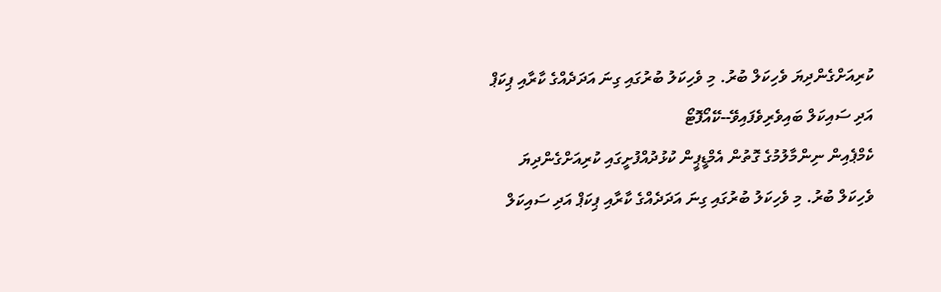ކުރިއަށްގެންދިޔަ ވެހިކަލް ބުރު. މި ވެހިކަލު ބުރުގައި ގިނަ އަދަދެއްގެ ކާރާއި ޕިކަޕް އަދި ސައިކަލް ބައިވެރިވެފައިވޭ--ކޭއޯފޮޓޯ
ކެމްޕެއިން ނިންމާލުމުގެ ގޮތުން އެމްޑީޕީން ކުޅުދުއްފުށީގައި ކުރިއަށްގެންދިޔަ ވެހިކަލް ބުރު. މި ވެހިކަލު ބުރުގައި ގިނަ އަދަދެއްގެ ކާރާއި ޕިކަޕް އަދި ސައިކަލް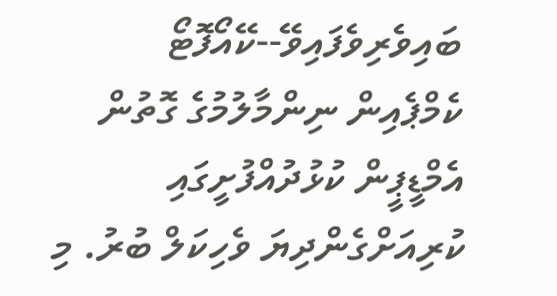ބައިވެރިވެފައިވޭ--ކޭއޯފޮޓޯ
ކެމްޕެއިން ނިންމާލުމުގެ ގޮތުން އެމްޑީޕީން ކުޅުދުއްފުށީގައި ކުރިއަށްގެންދިޔަ ވެހިކަލް ބުރު. މި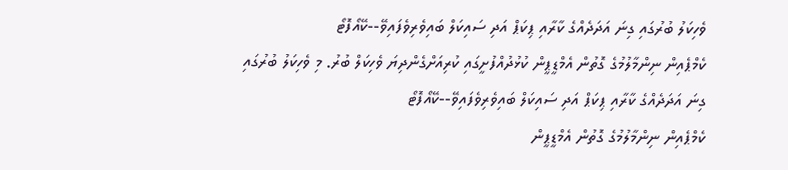ވެހިކަލު ބުރުގައި ގިނަ އަދަދެއްގެ ކާރާއި ޕިކަޕް އަދި ސައިކަލް ބައިވެރިވެފައިވޭ--ކޭއޯފޮޓޯ
ކެމްޕެއިން ނިންމާލުމުގެ ގޮތުން އެމްޑީޕީން ކުޅުދުއްފުށީގައި ކުރިއަށްގެންދިޔަ ވެހިކަލް ބުރު. މި ވެހިކަލު ބުރުގައި ގިނަ އަދަދެއްގެ ކާރާއި ޕިކަޕް އަދި ސައިކަލް ބައިވެރިވެފައިވޭ--ކޭއޯފޮޓޯ
ކެމްޕެއިން ނިންމާލުމުގެ ގޮތުން އެމްޑީޕީން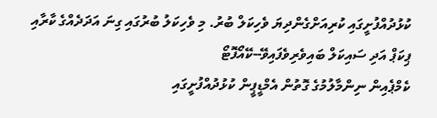ކުޅުދުއްފުށީގައި ކުރިއަށްގެންދިޔަ ވެހިކަލް ބުރު. މި ވެހިކަލު ބުރުގައި ގިނަ އަދަދެއްގެ ކާރާއި ޕިކަޕް އަދި ސައިކަލް ބައިވެރިވެފައިވޭ--ކޭއޯފޮޓޯ
ކެމްޕެއިން ނިންމާލުމުގެ ގޮތުން އެމްޑީޕީން ކުޅުދުއްފުށީގައި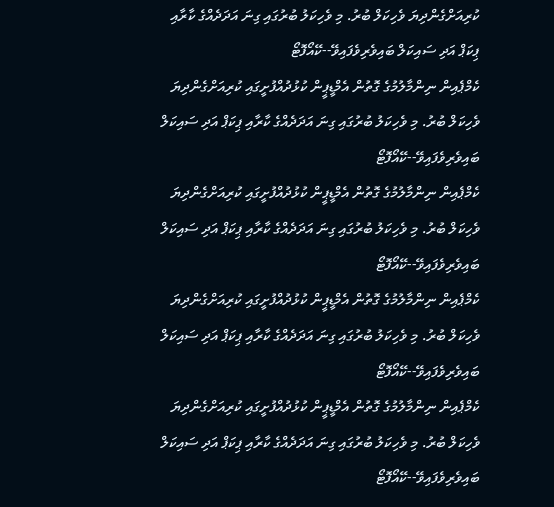ކުރިއަށްގެންދިޔަ ވެހިކަލް ބުރު. މި ވެހިކަލު ބުރުގައި ގިނަ އަދަދެއްގެ ކާރާއި ޕިކަޕް އަދި ސައިކަލް ބައިވެރިވެފައިވޭ--ކޭއޯފޮޓޯ
ކެމްޕެއިން ނިންމާލުމުގެ ގޮތުން އެމްޑީޕީން ކުޅުދުއްފުށީގައި ކުރިއަށްގެންދިޔަ ވެހިކަލް ބުރު. މި ވެހިކަލު ބުރުގައި ގިނަ އަދަދެއްގެ ކާރާއި ޕިކަޕް އަދި ސައިކަލް ބައިވެރިވެފައިވޭ--ކޭއޯފޮޓޯ
ކެމްޕެއިން ނިންމާލުމުގެ ގޮތުން އެމްޑީޕީން ކުޅުދުއްފުށީގައި ކުރިއަށްގެންދިޔަ ވެހިކަލް ބުރު. މި ވެހިކަލު ބުރުގައި ގިނަ އަދަދެއްގެ ކާރާއި ޕިކަޕް އަދި ސައިކަލް ބައިވެރިވެފައިވޭ--ކޭއޯފޮޓޯ
ކެމްޕެއިން ނިންމާލުމުގެ ގޮތުން އެމްޑީޕީން ކުޅުދުއްފުށީގައި ކުރިއަށްގެންދިޔަ ވެހިކަލް ބުރު. މި ވެހިކަލު ބުރުގައި ގިނަ އަދަދެއްގެ ކާރާއި ޕިކަޕް އަދި ސައިކަލް ބައިވެރިވެފައިވޭ--ކޭއޯފޮޓޯ
ކެމްޕެއިން ނިންމާލުމުގެ ގޮތުން އެމްޑީޕީން ކުޅުދުއްފުށީގައި ކުރިއަށްގެންދިޔަ ވެހިކަލް ބުރު. މި ވެހިކަލު ބުރުގައި ގިނަ އަދަދެއްގެ ކާރާއި ޕިކަޕް އަދި ސައިކަލް ބައިވެރިވެފައިވޭ--ކޭއޯފޮޓޯ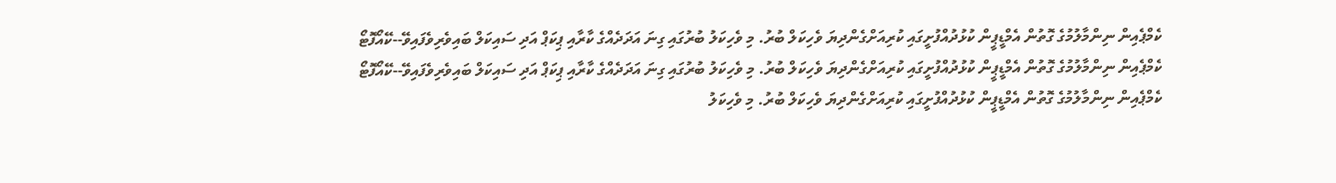ކެމްޕެއިން ނިންމާލުމުގެ ގޮތުން އެމްޑީޕީން ކުޅުދުއްފުށީގައި ކުރިއަށްގެންދިޔަ ވެހިކަލް ބުރު. މި ވެހިކަލު ބުރުގައި ގިނަ އަދަދެއްގެ ކާރާއި ޕިކަޕް އަދި ސައިކަލް ބައިވެރިވެފައިވޭ--ކޭއޯފޮޓޯ
ކެމްޕެއިން ނިންމާލުމުގެ ގޮތުން އެމްޑީޕީން ކުޅުދުއްފުށީގައި ކުރިއަށްގެންދިޔަ ވެހިކަލް ބުރު. މި ވެހިކަލު ބުރުގައި ގިނަ އަދަދެއްގެ ކާރާއި ޕިކަޕް އަދި ސައިކަލް ބައިވެރިވެފައިވޭ--ކޭއޯފޮޓޯ
ކެމްޕެއިން ނިންމާލުމުގެ ގޮތުން އެމްޑީޕީން ކުޅުދުއްފުށީގައި ކުރިއަށްގެންދިޔަ ވެހިކަލް ބުރު. މި ވެހިކަލު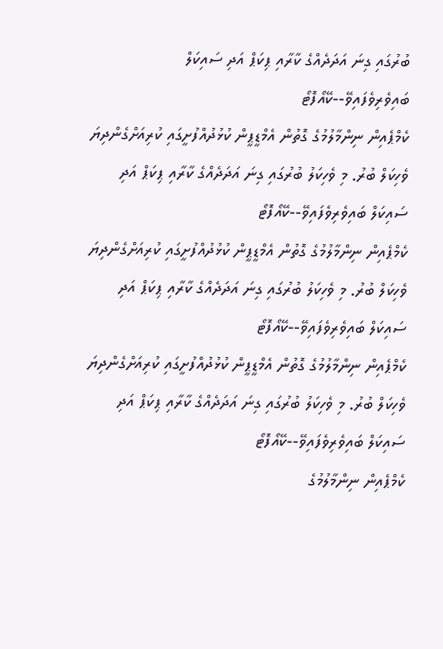ބުރުގައި ގިނަ އަދަދެއްގެ ކާރާއި ޕިކަޕް އަދި ސައިކަލް ބައިވެރިވެފައިވޭ--ކޭއޯފޮޓޯ
ކެމްޕެއިން ނިންމާލުމުގެ ގޮތުން އެމްޑީޕީން ކުޅުދުއްފުށީގައި ކުރިއަށްގެންދިޔަ ވެހިކަލް ބުރު. މި ވެހިކަލު ބުރުގައި ގިނަ އަދަދެއްގެ ކާރާއި ޕިކަޕް އަދި ސައިކަލް ބައިވެރިވެފައިވޭ--ކޭއޯފޮޓޯ
ކެމްޕެއިން ނިންމާލުމުގެ ގޮތުން އެމްޑީޕީން ކުޅުދުއްފުށީގައި ކުރިއަށްގެންދިޔަ ވެހިކަލް ބުރު. މި ވެހިކަލު ބުރުގައި ގިނަ އަދަދެއްގެ ކާރާއި ޕިކަޕް އަދި ސައިކަލް ބައިވެރިވެފައިވޭ--ކޭއޯފޮޓޯ
ކެމްޕެއިން ނިންމާލުމުގެ ގޮތުން އެމްޑީޕީން ކުޅުދުއްފުށީގައި ކުރިއަށްގެންދިޔަ ވެހިކަލް ބުރު. މި ވެހިކަލު ބުރުގައި ގިނަ އަދަދެއްގެ ކާރާއި ޕިކަޕް އަދި ސައިކަލް ބައިވެރިވެފައިވޭ--ކޭއޯފޮޓޯ
ކެމްޕެއިން ނިންމާލުމުގެ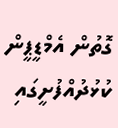ގޮތުން އެމްޑީޕީން ކުޅުދުއްފުށީގައި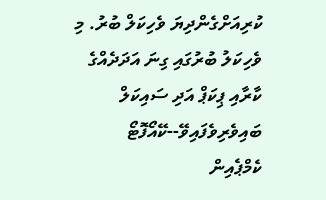ކުރިއަށްގެންދިޔަ ވެހިކަލް ބުރު. މި ވެހިކަލު ބުރުގައި ގިނަ އަދަދެއްގެ ކާރާއި ޕިކަޕް އަދި ސައިކަލް ބައިވެރިވެފައިވޭ--ކޭއޯފޮޓޯ
ކެމްޕެއިން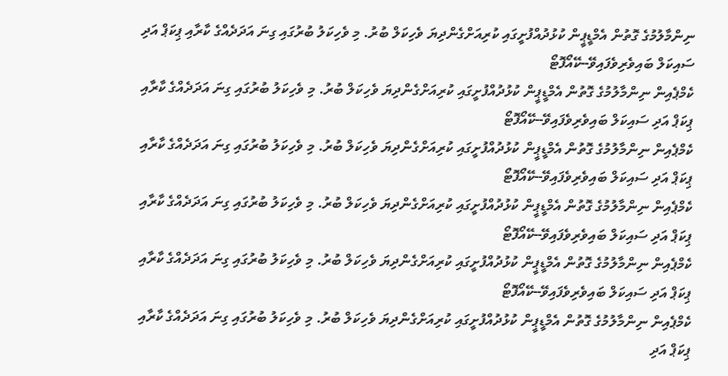ނިންމާލުމުގެ ގޮތުން އެމްޑީޕީން ކުޅުދުއްފުށީގައި ކުރިއަށްގެންދިޔަ ވެހިކަލް ބުރު. މި ވެހިކަލު ބުރުގައި ގިނަ އަދަދެއްގެ ކާރާއި ޕިކަޕް އަދި ސައިކަލް ބައިވެރިވެފައިވޭ--ކޭއޯފޮޓޯ
ކެމްޕެއިން ނިންމާލުމުގެ ގޮތުން އެމްޑީޕީން ކުޅުދުއްފުށީގައި ކުރިއަށްގެންދިޔަ ވެހިކަލް ބުރު. މި ވެހިކަލު ބުރުގައި ގިނަ އަދަދެއްގެ ކާރާއި ޕިކަޕް އަދި ސައިކަލް ބައިވެރިވެފައިވޭ--ކޭއޯފޮޓޯ
ކެމްޕެއިން ނިންމާލުމުގެ ގޮތުން އެމްޑީޕީން ކުޅުދުއްފުށީގައި ކުރިއަށްގެންދިޔަ ވެހިކަލް ބުރު. މި ވެހިކަލު ބުރުގައި ގިނަ އަދަދެއްގެ ކާރާއި ޕިކަޕް އަދި ސައިކަލް ބައިވެރިވެފައިވޭ--ކޭއޯފޮޓޯ
ކެމްޕެއިން ނިންމާލުމުގެ ގޮތުން އެމްޑީޕީން ކުޅުދުއްފުށީގައި ކުރިއަށްގެންދިޔަ ވެހިކަލް ބުރު. މި ވެހިކަލު ބުރުގައި ގިނަ އަދަދެއްގެ ކާރާއި ޕިކަޕް އަދި ސައިކަލް ބައިވެރިވެފައިވޭ--ކޭއޯފޮޓޯ
ކެމްޕެއިން ނިންމާލުމުގެ ގޮތުން އެމްޑީޕީން ކުޅުދުއްފުށީގައި ކުރިއަށްގެންދިޔަ ވެހިކަލް ބުރު. މި ވެހިކަލު ބުރުގައި ގިނަ އަދަދެއްގެ ކާރާއި ޕިކަޕް އަދި ސައިކަލް ބައިވެރިވެފައިވޭ--ކޭއޯފޮޓޯ
ކެމްޕެއިން ނިންމާލުމުގެ ގޮތުން އެމްޑީޕީން ކުޅުދުއްފުށީގައި ކުރިއަށްގެންދިޔަ ވެހިކަލް ބުރު. މި ވެހިކަލު ބުރުގައި ގިނަ އަދަދެއްގެ ކާރާއި ޕިކަޕް އަދި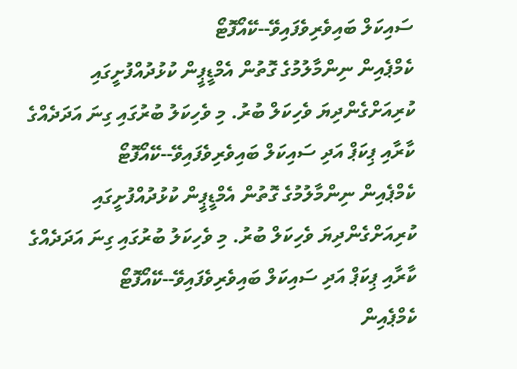ސައިކަލް ބައިވެރިވެފައިވޭ--ކޭއޯފޮޓޯ
ކެމްޕެއިން ނިންމާލުމުގެ ގޮތުން އެމްޑީޕީން ކުޅުދުއްފުށީގައި ކުރިއަށްގެންދިޔަ ވެހިކަލް ބުރު. މި ވެހިކަލު ބުރުގައި ގިނަ އަދަދެއްގެ ކާރާއި ޕިކަޕް އަދި ސައިކަލް ބައިވެރިވެފައިވޭ--ކޭއޯފޮޓޯ
ކެމްޕެއިން ނިންމާލުމުގެ ގޮތުން އެމްޑީޕީން ކުޅުދުއްފުށީގައި ކުރިއަށްގެންދިޔަ ވެހިކަލް ބުރު. މި ވެހިކަލު ބުރުގައި ގިނަ އަދަދެއްގެ ކާރާއި ޕިކަޕް އަދި ސައިކަލް ބައިވެރިވެފައިވޭ--ކޭއޯފޮޓޯ
ކެމްޕެއިން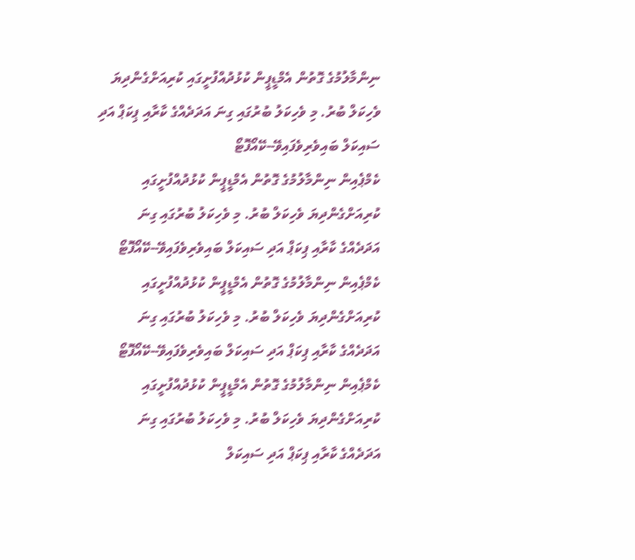ނިންމާލުމުގެ ގޮތުން އެމްޑީޕީން ކުޅުދުއްފުށީގައި ކުރިއަށްގެންދިޔަ ވެހިކަލް ބުރު. މި ވެހިކަލު ބުރުގައި ގިނަ އަދަދެއްގެ ކާރާއި ޕިކަޕް އަދި ސައިކަލް ބައިވެރިވެފައިވޭ--ކޭއޯފޮޓޯ
ކެމްޕެއިން ނިންމާލުމުގެ ގޮތުން އެމްޑީޕީން ކުޅުދުއްފުށީގައި ކުރިއަށްގެންދިޔަ ވެހިކަލް ބުރު. މި ވެހިކަލު ބުރުގައި ގިނަ އަދަދެއްގެ ކާރާއި ޕިކަޕް އަދި ސައިކަލް ބައިވެރިވެފައިވޭ--ކޭއޯފޮޓޯ
ކެމްޕެއިން ނިންމާލުމުގެ ގޮތުން އެމްޑީޕީން ކުޅުދުއްފުށީގައި ކުރިއަށްގެންދިޔަ ވެހިކަލް ބުރު. މި ވެހިކަލު ބުރުގައި ގިނަ އަދަދެއްގެ ކާރާއި ޕިކަޕް އަދި ސައިކަލް ބައިވެރިވެފައިވޭ--ކޭއޯފޮޓޯ
ކެމްޕެއިން ނިންމާލުމުގެ ގޮތުން އެމްޑީޕީން ކުޅުދުއްފުށީގައި ކުރިއަށްގެންދިޔަ ވެހިކަލް ބުރު. މި ވެހިކަލު ބުރުގައި ގިނަ އަދަދެއްގެ ކާރާއި ޕިކަޕް އަދި ސައިކަލް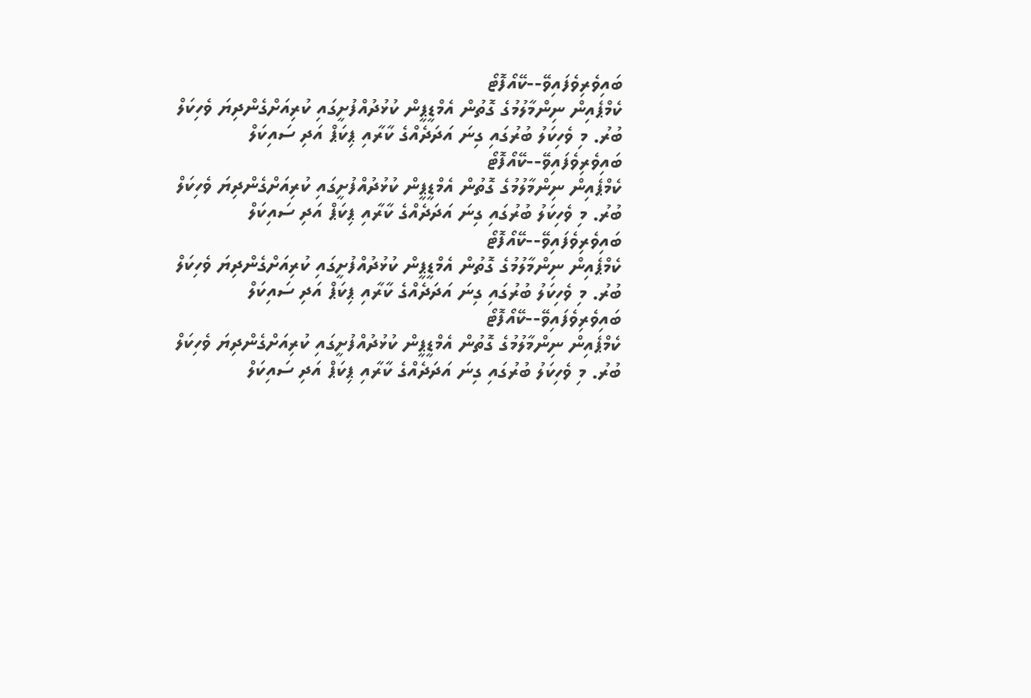ބައިވެރިވެފައިވޭ--ކޭއޯފޮޓޯ
ކެމްޕެއިން ނިންމާލުމުގެ ގޮތުން އެމްޑީޕީން ކުޅުދުއްފުށީގައި ކުރިއަށްގެންދިޔަ ވެހިކަލް ބުރު. މި ވެހިކަލު ބުރުގައި ގިނަ އަދަދެއްގެ ކާރާއި ޕިކަޕް އަދި ސައިކަލް ބައިވެރިވެފައިވޭ--ކޭއޯފޮޓޯ
ކެމްޕެއިން ނިންމާލުމުގެ ގޮތުން އެމްޑީޕީން ކުޅުދުއްފުށީގައި ކުރިއަށްގެންދިޔަ ވެހިކަލް ބުރު. މި ވެހިކަލު ބުރުގައި ގިނަ އަދަދެއްގެ ކާރާއި ޕިކަޕް އަދި ސައިކަލް ބައިވެރިވެފައިވޭ--ކޭއޯފޮޓޯ
ކެމްޕެއިން ނިންމާލުމުގެ ގޮތުން އެމްޑީޕީން ކުޅުދުއްފުށީގައި ކުރިއަށްގެންދިޔަ ވެހިކަލް ބުރު. މި ވެހިކަލު ބުރުގައި ގިނަ އަދަދެއްގެ ކާރާއި ޕިކަޕް އަދި ސައިކަލް ބައިވެރިވެފައިވޭ--ކޭއޯފޮޓޯ
ކެމްޕެއިން ނިންމާލުމުގެ ގޮތުން އެމްޑީޕީން ކުޅުދުއްފުށީގައި ކުރިއަށްގެންދިޔަ ވެހިކަލް ބުރު. މި ވެހިކަލު ބުރުގައި ގިނަ އަދަދެއްގެ ކާރާއި ޕިކަޕް އަދި ސައިކަލް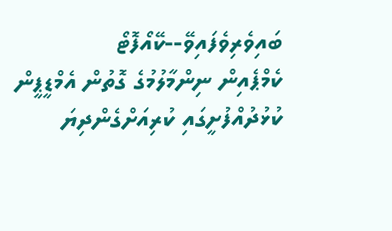ބައިވެރިވެފައިވޭ--ކޭއޯފޮޓޯ
ކެމްޕެއިން ނިންމާލުމުގެ ގޮތުން އެމްޑީޕީން ކުޅުދުއްފުށީގައި ކުރިއަށްގެންދިޔަ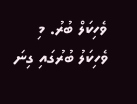ވެހިކަލް ބުރު. މި ވެހިކަލު ބުރުގައި ގިނަ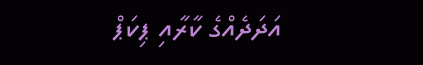އަދަދެއްގެ ކާރާއި ޕިކަޕް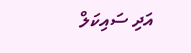އަދި ސައިކަލް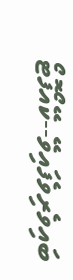ބައިވެރިވެފައިވޭ--ކޭއޯފޮޓޯ